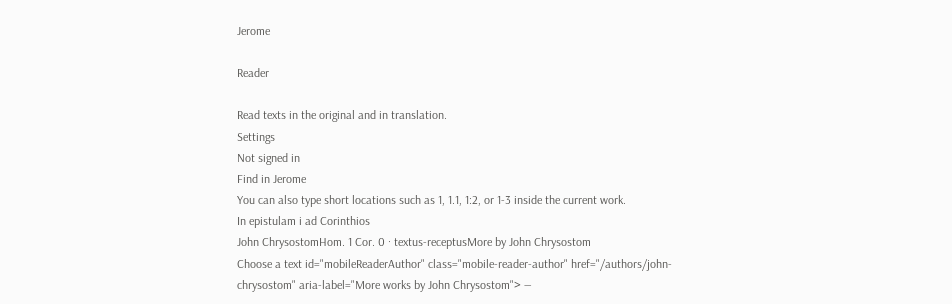Jerome

Reader

Read texts in the original and in translation.
Settings
Not signed in
Find in Jerome
You can also type short locations such as 1, 1.1, 1:2, or 1-3 inside the current work.
In epistulam i ad Corinthios
John ChrysostomHom. 1 Cor. 0 · textus-receptusMore by John Chrysostom
Choose a text id="mobileReaderAuthor" class="mobile-reader-author" href="/authors/john-chrysostom" aria-label="More works by John Chrysostom"> —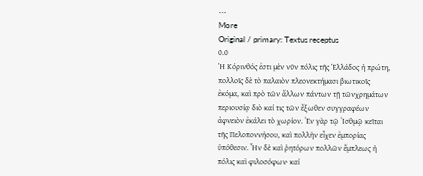⋯
More
Original / primary: Textus receptus
0.0
Ἡ Κόρινθός ἐστι µὲν νῦν πόλις τῆς Ἑλλάδος ἡ πρώτη, πολλοῖς δὲ τὸ παλαιὸν πλεονεκτήµασι βιωτικοῖς ἐκόµα, καὶ πρὸ τῶν ἄλλων πάντων τῇ τῶνχρηµάτων περιουσίᾳ· διὸ καί τις τῶν ἔξωθεν συγγραφέων ἀφνειὸν ἐκάλει τὸ χωρίον. Ἐν γὰρ τῷ Ἰσθµῷ κεῖται τῆς Πελοποννήσου, καὶ πολλὴν εἶχεν ἐµπορίας ὑπόθεσιν. Ἦν δὲ καὶ ῥητόρων πολλῶν ἔµπλεως ἡ πόλις καὶ φιλοσόφων· καί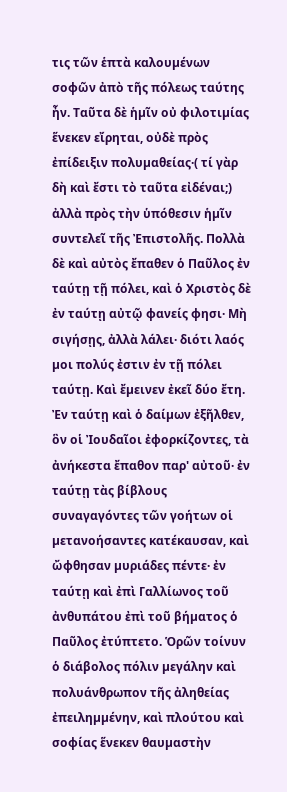τις τῶν ἑπτὰ καλουµένων σοφῶν ἀπὸ τῆς πόλεως ταύτης ἦν. Ταῦτα δὲ ἡµῖν οὐ φιλοτιµίας ἕνεκεν εἴρηται, οὐδὲ πρὸς ἐπίδειξιν πολυµαθείας·( τί γὰρ δὴ καὶ ἔστι τὸ ταῦτα εἰδέναι;) ἀλλὰ πρὸς τὴν ὑπόθεσιν ἡµῖν συντελεῖ τῆς Ἐπιστολῆς. Πολλὰ δὲ καὶ αὐτὸς ἔπαθεν ὁ Παῦλος ἐν ταύτῃ τῇ πόλει, καὶ ὁ Χριστὸς δὲ ἐν ταύτῃ αὐτῷ φανείς φησι· Μὴ σιγήσῃς, ἀλλὰ λάλει· διότι λαός µοι πολύς ἐστιν ἐν τῇ πόλει ταύτῃ. Καὶ ἔµεινεν ἐκεῖ δύο ἔτη. Ἐν ταύτῃ καὶ ὁ δαίµων ἐξῆλθεν, ὃν οἱ Ἰουδαῖοι ἐφορκίζοντες, τὰ ἀνήκεστα ἔπαθον παρ' αὐτοῦ· ἐν ταύτῃ τὰς βίβλους συναγαγόντες τῶν γοήτων οἱ µετανοήσαντες κατέκαυσαν, καὶ ὤφθησαν µυριάδες πέντε· ἐν ταύτῃ καὶ ἐπὶ Γαλλίωνος τοῦ ἀνθυπάτου ἐπὶ τοῦ βήµατος ὁ Παῦλος ἐτύπτετο. Ὁρῶν τοίνυν ὁ διάβολος πόλιν µεγάλην καὶ πολυάνθρωπον τῆς ἀληθείας ἐπειληµµένην, καὶ πλούτου καὶ σοφίας ἕνεκεν θαυµαστὴν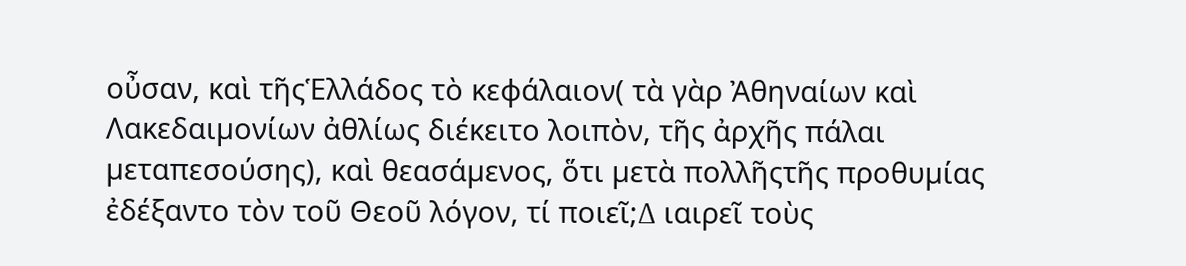οὖσαν, καὶ τῆςἙλλάδος τὸ κεφάλαιον( τὰ γὰρ Ἀθηναίων καὶ Λακεδαιµονίων ἀθλίως διέκειτο λοιπὸν, τῆς ἀρχῆς πάλαι µεταπεσούσης), καὶ θεασάµενος, ὅτι µετὰ πολλῆςτῆς προθυµίας ἐδέξαντο τὸν τοῦ Θεοῦ λόγον, τί ποιεῖ;∆ ιαιρεῖ τοὺς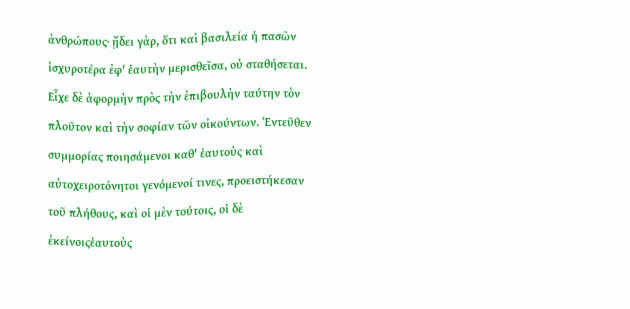ἀνθρώπους· ᾔδει γὰρ, ὅτι καὶ βασιλεία ἡ πασῶν ἰσχυροτέρα ἐφ' ἑαυτὴν µερισθεῖσα, οὐ σταθήσεται. Εἶχε δὲ ἀφορµὴν πρὸς τὴν ἐπιβουλὴν ταύτην τὸν πλοῦτον καὶ τὴν σοφίαν τῶν οἰκούντων. Ἐντεῦθεν συµµορίας ποιησάµενοι καθ' ἑαυτοὺς καὶ αὐτοχειροτόνητοι γενόµενοί τινες, προειστήκεσαν τοῦ πλήθους, καὶ οἱ µὲν τούτοις, οἱ δὲ ἐκείνοιςἑαυτοὺς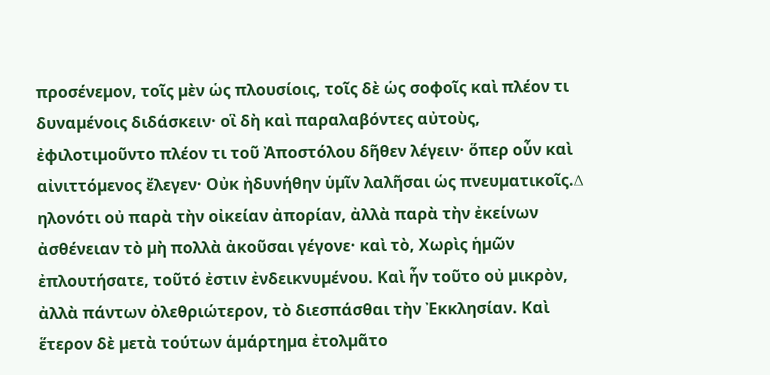προσένεµον, τοῖς µὲν ὡς πλουσίοις, τοῖς δὲ ὡς σοφοῖς καὶ πλέον τι δυναµένοις διδάσκειν· οἳ δὴ καὶ παραλαβόντες αὐτοὺς, ἐφιλοτιµοῦντο πλέον τι τοῦ Ἀποστόλου δῆθεν λέγειν· ὅπερ οὖν καὶ αἰνιττόµενος ἔλεγεν· Οὐκ ἠδυνήθην ὑµῖν λαλῆσαι ὡς πνευµατικοῖς.∆ ηλονότι οὐ παρὰ τὴν οἰκείαν ἀπορίαν, ἀλλὰ παρὰ τὴν ἐκείνων ἀσθένειαν τὸ µὴ πολλὰ ἀκοῦσαι γέγονε· καὶ τὸ, Χωρὶς ἡµῶν ἐπλουτήσατε, τοῦτό ἐστιν ἐνδεικνυµένου. Καὶ ἦν τοῦτο οὐ µικρὸν, ἀλλὰ πάντων ὀλεθριώτερον, τὸ διεσπάσθαι τὴν Ἐκκλησίαν. Καὶ ἕτερον δὲ µετὰ τούτων ἁµάρτηµα ἐτολµᾶτο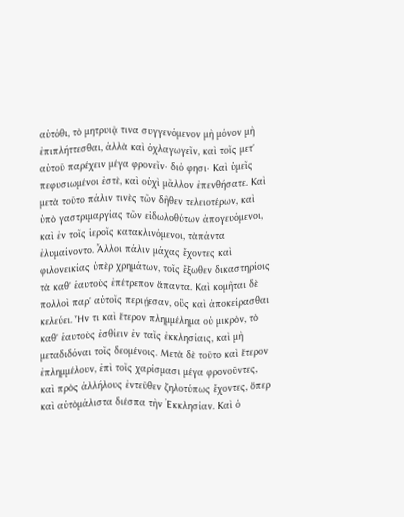αὐτόθι, τὸ µητρυιᾷ τινα συγγενόµενον µὴ µόνον µὴ ἐπιπλήττεσθαι, ἀλλὰ καὶ ὀχλαγωγεῖν, καὶ τοῖς µετ' αὐτοῦ παρέχειν µέγα φρονεῖν· διό φησι· Καὶ ὑµεῖς πεφυσιωµένοι ἐστὲ, καὶ οὐχὶ µᾶλλον ἐπενθήσατε. Καὶ µετὰ τοῦτο πάλιν τινὲς τῶν δῆθεν τελειοτέρων, καὶ ὑπὸ γαστριµαργίας τῶν εἰδωλοθύτων ἀπογευόµενοι, καὶ ἐν τοῖς ἱεροῖς κατακλινόµενοι, τὰπάντα ἐλυµαίνοντο. Ἄλλοι πάλιν µάχας ἔχοντες καὶ φιλονεικίας ὑπὲρ χρηµάτων, τοῖς ἔξωθεν δικαστηρίοις τὰ καθ' ἑαυτοὺς ἐπέτρεπον ἅπαντα. Καὶ κοµῆται δὲ πολλοὶ παρ' αὐτοῖς περιῄεσαν, οὓς καὶ ἀποκείρασθαι κελεύει. Ἦν τι καὶ ἕτερον πληµµέληµα οὐ µικρὸν, τὸ καθ' ἑαυτοὺς ἐσθίειν ἐν ταῖς ἐκκλησίαις, καὶ µὴ µεταδιδόναι τοῖς δεοµένοις. Μετὰ δὲ τοῦτο καὶ ἕτερον ἐπληµµέλουν, ἐπὶ τοῖς χαρίσµασι µέγα φρονοῦντες, καὶ πρὸς ἀλλήλους ἐντεῦθεν ζηλοτύπως ἔχοντες, ὅπερ καὶ αὐτὸµάλιστα διέσπα τὴν Ἐκκλησίαν. Καὶ ὁ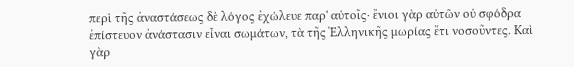περὶ τῆς ἀναστάσεως δὲ λόγος ἐχώλευε παρ' αὐτοῖς· ἔνιοι γὰρ αὐτῶν οὐ σφόδρα ἐπίστευον ἀνάστασιν εἶναι σωµάτων, τὰ τῆς Ἑλληνικῆς µωρίας ἔτι νοσοῦντες. Καὶ γὰρ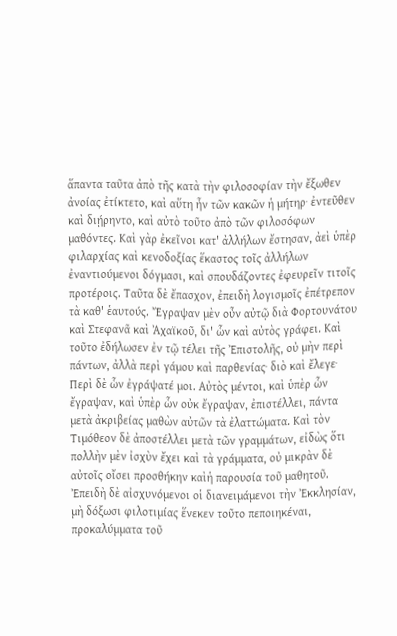ἅπαντα ταῦτα ἀπὸ τῆς κατὰ τὴν φιλοσοφίαν τὴν ἔξωθεν ἀνοίας ἐτίκτετο, καὶ αὕτη ἦν τῶν κακῶν ἡ µήτηρ· ἐντεῦθεν καὶ διῄρηντο, καὶ αὐτὸ τοῦτο ἀπὸ τῶν φιλοσόφων µαθόντες. Καὶ γὰρ ἐκεῖνοι κατ' ἀλλήλων ἔστησαν, ἀεὶ ὑπὲρ φιλαρχίας καὶ κενοδοξίας ἕκαστος τοῖς ἀλλήλων ἐναντιούµενοι δόγµασι, καὶ σπουδάζοντες ἐφευρεῖν τιτοῖς προτέροις. Ταῦτα δὲ ἔπασχον, ἐπειδὴ λογισµοῖς ἐπέτρεπον τὰ καθ' ἑαυτούς. Ἔγραψαν µὲν οὖν αὐτῷ διὰ Φορτουνάτου καὶ Στεφανᾶ καὶ Ἀχαϊκοῦ, δι' ὧν καὶ αὐτὸς γράφει. Καὶ τοῦτο ἐδήλωσεν ἐν τῷ τέλει τῆς Ἐπιστολῆς, οὐ µὴν περὶ πάντων, ἀλλὰ περὶ γάµου καὶ παρθενίας· διὸ καὶ ἔλεγε· Περὶ δὲ ὧν ἐγράψατέ µοι. Αὐτὸς µέντοι, καὶ ὑπὲρ ὧν ἔγραψαν, καὶ ὑπὲρ ὧν οὐκ ἔγραψαν, ἐπιστέλλει, πάντα µετὰ ἀκριβείας µαθὼν αὐτῶν τὰ ἐλαττώµατα. Καὶ τὸν Τιµόθεον δὲ ἀποστέλλει µετὰ τῶν γραµµάτων, εἰδὼς ὅτι πολλὴν µὲν ἰσχὺν ἔχει καὶ τὰ γράµµατα, οὐ µικρὰν δὲ αὐτοῖς οἴσει προσθήκην καὶἡ παρουσία τοῦ µαθητοῦ. Ἐπειδὴ δὲ αἰσχυνόµενοι οἱ διανειµάµενοι τὴν Ἐκκλησίαν, µὴ δόξωσι φιλοτιµίας ἕνεκεν τοῦτο πεποιηκέναι, προκαλύµµατα τοῦ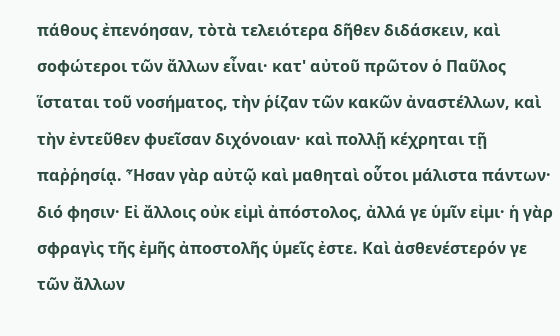πάθους ἐπενόησαν, τὸτὰ τελειότερα δῆθεν διδάσκειν, καὶ σοφώτεροι τῶν ἄλλων εἶναι· κατ' αὐτοῦ πρῶτον ὁ Παῦλος ἵσταται τοῦ νοσήµατος, τὴν ῥίζαν τῶν κακῶν ἀναστέλλων, καὶ τὴν ἐντεῦθεν φυεῖσαν διχόνοιαν· καὶ πολλῇ κέχρηται τῇ παῤῥησίᾳ. Ἦσαν γὰρ αὐτῷ καὶ µαθηταὶ οὗτοι µάλιστα πάντων· διό φησιν· Εἰ ἄλλοις οὐκ εἰµὶ ἀπόστολος, ἀλλά γε ὑµῖν εἰµι· ἡ γὰρ σφραγὶς τῆς ἐµῆς ἀποστολῆς ὑµεῖς ἐστε. Καὶ ἀσθενέστερόν γε τῶν ἄλλων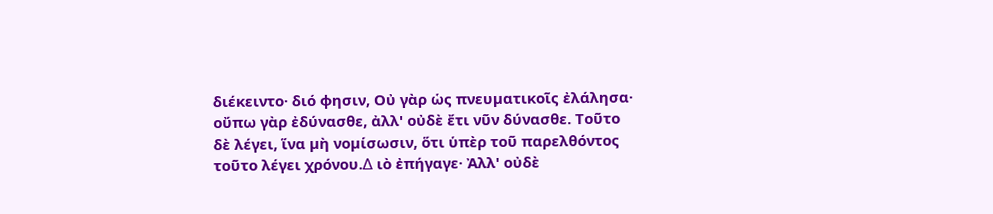διέκειντο· διό φησιν, Οὐ γὰρ ὡς πνευµατικοῖς ἐλάλησα· οὔπω γὰρ ἐδύνασθε, ἀλλ' οὐδὲ ἔτι νῦν δύνασθε. Τοῦτο δὲ λέγει, ἵνα µὴ νοµίσωσιν, ὅτι ὑπὲρ τοῦ παρελθόντος τοῦτο λέγει χρόνου.∆ ιὸ ἐπήγαγε· Ἀλλ' οὐδὲ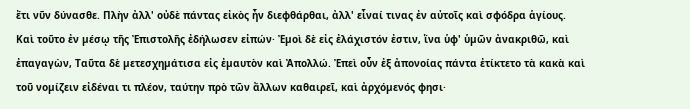ἔτι νῦν δύνασθε. Πλὴν ἀλλ' οὐδὲ πάντας εἰκὸς ἦν διεφθάρθαι, ἀλλ' εἶναί τινας ἐν αὐτοῖς καὶ σφόδρα ἁγίους. Καὶ τοῦτο ἐν µέσῳ τῆς Ἐπιστολῆς ἐδήλωσεν εἰπών· Ἐµοὶ δὲ εἰς ἐλάχιστόν ἐστιν, ἵνα ὑφ' ὑµῶν ἀνακριθῶ, καὶ ἐπαγαγὼν, Ταῦτα δὲ µετεσχηµάτισα εἰς ἐµαυτὸν καὶ Ἀπολλώ. Ἐπεὶ οὖν ἐξ ἀπονοίας πάντα ἐτίκτετο τὰ κακὰ καὶ τοῦ νοµίζειν εἰδέναι τι πλέον, ταύτην πρὸ τῶν ἄλλων καθαιρεῖ, καὶ ἀρχόµενός φησι·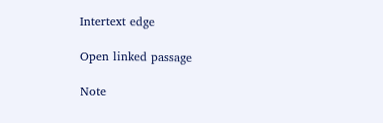Intertext edge

Open linked passage

Note